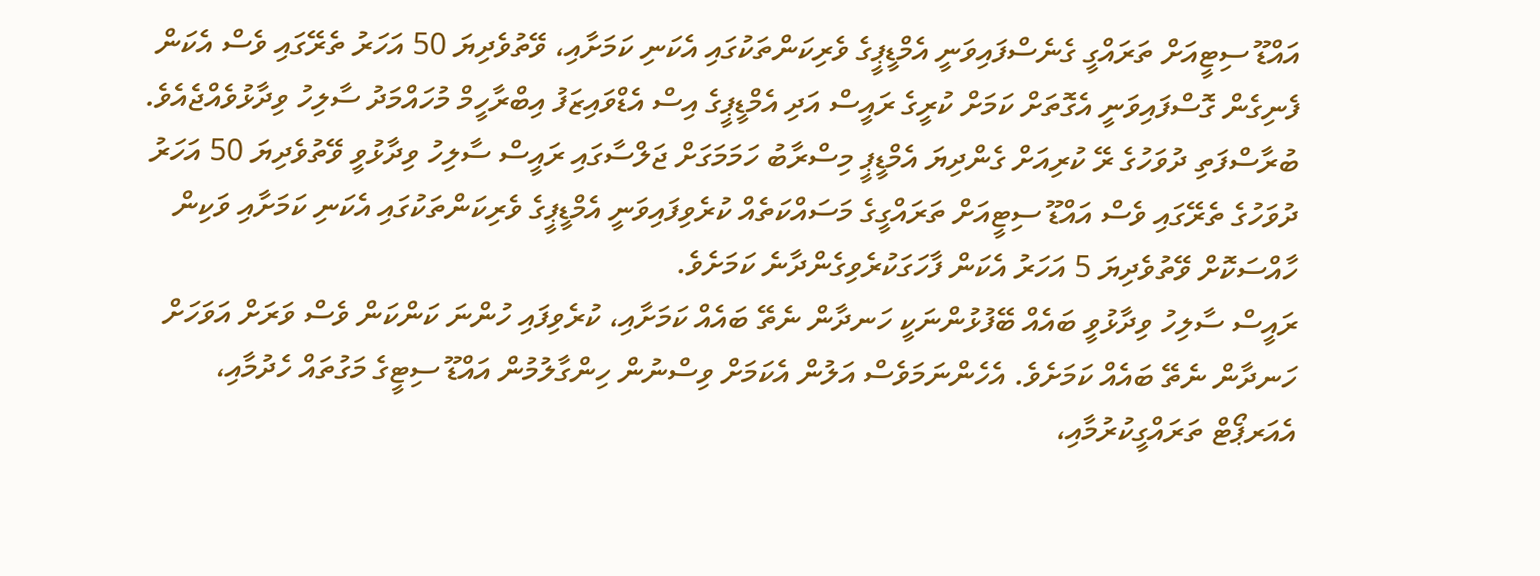އައްޑޫ ސިޓީއަށް ތަރައްގީ ގެނެސްފައިވަނީ އެމްޑީޕީގެ ވެރިކަންތަކުގައި އެކަނި ކަމަށާއި، ވޭތުވެދިޔަ 50 އަހަރު ތެރޭގައި ވެސް އެކަން ފެނިގެން ގޮސްފައިވަނީ އެގޮތަށް ކަމަށް ކުރީގެ ރައީސް އަދި އެމްޑީޕީގެ އިސް އެޑްވައިޒަފު އިބްރާހީމް މުހައްމަދު ސާލިހު ވިދާޅުވެއްޖެއެވެ.
ބުރާސްފަތި ދުވަހުގެ ރޭ ކުރިއަށް ގެންދިޔަ އެމްޑީޕީ މިސްރާބު ހަމަމަގަށް ޖަލްސާގައި ރައީސް ސާލިހު ވިދާޅުވީ ވޭތުވެދިޔަ 50 އަހަރު ދުވަހުގެ ތެރޭގައި ވެސް އައްޑޫ ސިޓީއަށް ތަރައްގީގެ މަސައްކަތެއް ކުރެވިފައިވަނީ އެމްޑީޕީގެ ވެރިކަންތަކުގައި އެކަނި ކަމަށާއި ވަކިން ހާއްސަކޮށް ވޭތުވެދިޔަ 5 އަހަރު އެކަން ފާހަގަކުރެވިގެންދާނެ ކަމަށެވެ.
ރައީސް ސާލިހު ވިދާޅުވީ ބައެއް ބޭފުޅުންނަކީ ހަނދާން ނެތޭ ބައެއް ކަމަށާއި، ކުރެވިފައި ހުންނަ ކަންކަން ވެސް ވަރަށް އަވަހަށް ހަނދާން ނެތޭ ބައެއް ކަމަށެވެ. އެހެންނަމަވެސް އަލުން އެކަމަށް ވިސްނުން ހިންގާލުމުން އައްޑޫ ސިޓީގެ މަގުތައް ހެދުމާއި، އެއަރޕޯޓް ތަރައްގީކުރުމާއި،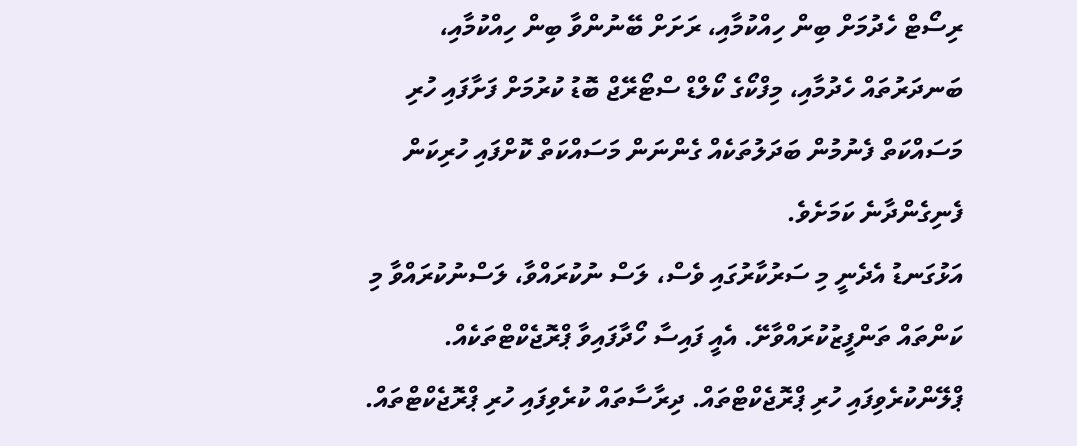ރިސޯޓް ހެދުމަށް ބިން ހިއްކުމާއި، ރަށަށް ބޭނުންވާ ބިން ހިއްކުމާއި، ބަނދަރުތައް ހެދުމާއި، މިފްކޯގެ ކޯލްޑް ސްޓޯރޭޖް ބޮޑު ކުރުމަށް ފަށާފައި ހުރި މަސައްކަތް ފެނުމުން ބަދަލުތަކެއް ގެންނަން މަސައްކަތް ކޮށްފައި ހުރިކަން ފެނިގެންދާނެ ކަމަށެވެ.
އަޅުގަނޑު އެދެނީ މި ސަރުކާރުގައި ވެސް، ލަސް ނުކުރައްވާ، ލަސްނުކުރައްވާ މި ކަންތައް ތަންފީޒުކުރައްވާށޭ. އެއީ ފައިސާ ހޯދާފައިވާ ޕްރޮޖެކްޓްތަކެއް. ޕްލޭންކުރެވިފައި ހުރި ޕްރޮޖެކްޓްތައް. ދިރާސާތައް ކުރެވިފައި ހުރި ޕްރޮޖެކްޓްތައް.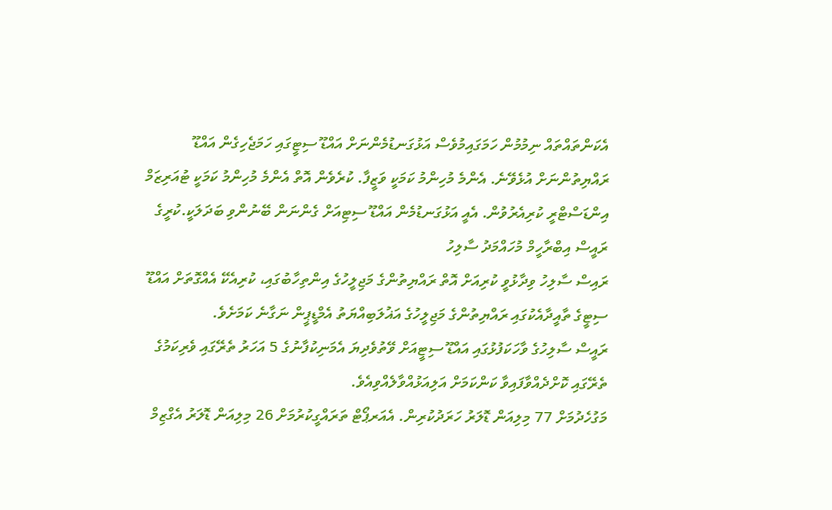އެކަންތައްތައް ނިމުމުން ހަމަގައިމުވެސް އަޅުގަނޑުމެންނަށް އައްޑޫ ސިޓީގައި ހަމަޖެހިގެން އައްޑޫ ރައްޔިތުންނަށް އުޅެވޭނެ. އެންމެ މުހިންމު ކަމަކީ ވަޒީފާ. ކުރެވެން އޮތް އެންމެ މުހިންމު ކަމަކީ ޓުއަރިޒަމް އިންޑަސްޓްރީ ކުރިއެރުވުން. އެއީ އަޅުގަނޑުމެން އައްޑޫ ސިޓިއަށް ގެންނަން ބޭނުންވި ބަދަލަކީ.ކުރީގެ ރައީސް އިބްރާހީމް މުހައްމަދު ސާލިހު
ރައިސް ސާލިހު ވިދާޅުވީ ކުރިއަށް އޮތް ރައްޔިތުންގެ މަޖިލީހުގެ އިންތިހާބުގައި، ކުރިއެކޭ އެއްގޮތަށް އައްޑޫ ސިޓީގެ ތާއީދާއެކުގައި ރައްޔިތުންގެ މަޖިލީހުގެ އަޣުލަބިއްޔަތު އެމްޑީޕީން ނަގާނެ ކަމަށެވެ.
ރައީސް ސާލިހުގެ ވާހަކަފުޅުގައި އައްޑޫ ސިޓީއަށް ވޭތުވެދިޔަ އެމަނިކުފާނުގެ 5 އަހަރު ތެރޭގައި ވެރިކަމުގެ ތެރޭގައި ކޮށްދެއްވާފައިވާ ކަންކަމަށް އަލިއަޅުއްވާލެއްވިއެވެ.
މަގުހެދުމަށް 77 މިލިއަން ޑޮލަރު ހަރަދުކުރިން. އެއަރޕޯޓް ތަރައްގީކުރުމަށް 26 މިލިއަން ޑޮލަރު އެގްޒިމް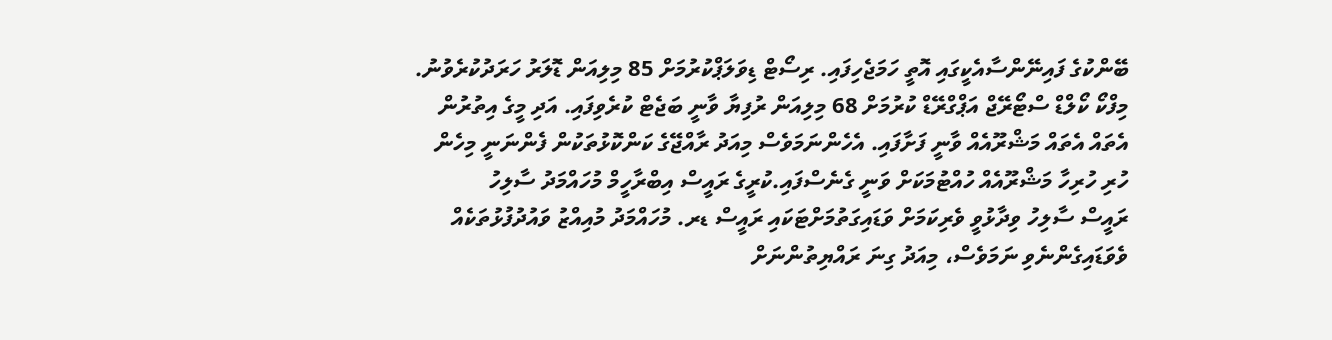ބޭންކުގެ ފައިނޭންސާއެކީގައި އޮތީ ހަމަޖެހިފައި. ރިސޯޓް ޑިވަލަޕްކުރުމަށް 85 މިލިއަން ޑޮލަރު ހަރަދުކުރެވުނު. މިފްކޯ ކޯލްޑް ސްޓޯރޭޖް އަޕްގްރޭޑް ކުރުމަށް 68 މިލިއަން ރުފިޔާ ވާނީ ބަޖެޓް ކުރެވިފައި. އަދި މީގެ އިތުރުން އެތައް އެތައް މަޝްރޫއެއް ވާނީ ފަށާފައި. އެހެންނަމަވެސް މިއަދު ރާއްޖޭގެ ކަންކޮޅުތަކުން ފެންނަނީ މިހެން ހުރި ހުރިހާ މަޝްރޫއެއް ހުއްޓުމަކަށް ވަނީ ގެނެސްފައި.ކުރީގެ ރައީސް އިބްރާހީމް މުހައްމަދު ސާލިހު
ރައީސް ސާލިހު ވިދާޅުވީ ވެރިކަމަށް ވަޑައިގަތުމަށްޓަކައި ރައީސް ޑރ. މުހައްމަދު މުއިއްޒު ވައުދުފުޅުތަކެއް ވެވަޑައިގެންނެވި ނަމަވެސް، މިއަދު ގިނަ ރައްޔިތުންނަށް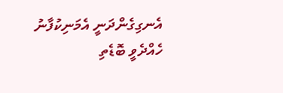އެނގިގެންދަނީ އެމަނިކުފާނު ހެއްދެވީ ބޮޑެތި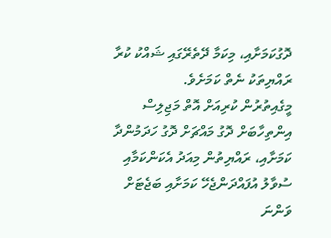ދޮގުކަމަށާއި، މިކަމާ ދޭތެރޭގައި ޝައްކު ކުރާ ރައްޔިތަކު ނެތް ކަމަށެވެ.
މީގެއިތުރުން ކުރިއަށް އޮތް މަޖިލިސް އިންތިހާބަށް ދޮގު މައްޗަށް ދޮގު ހަދަމުންދާ ކަމަށާއި، ރައްޔިތުން މިއަދު އެކަންކަމާއި ސުވާލު އުފައްދަންޖެހޭ ކަމަށާއި ބަޖެޓަށް ވަންނަ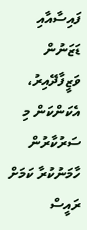ފައިސާއާއި ޑަޒަނުން ވަޒީފާދޭއިރު، އެކަންކަން މި ސަރުކާރުން ހާމަނުކުރާ ކަމަށް ރައީސް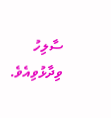ސާލިހު ވިދާޅުވިއެވެ.